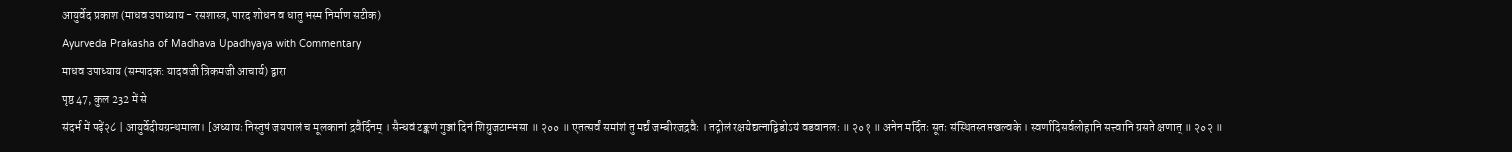आयुर्वेद प्रकाश (माधव उपाध्याय - रसशास्त्र, पारद शोधन व धातु भस्म निर्माण सटीक)
Ayurveda Prakasha of Madhava Upadhyaya with Commentary
माधव उपाध्याय (सम्पादक: यादवजी त्रिकमजी आचार्य) द्वारा
पृष्ठ 47, कुल 232 में से
संदर्भ में पढ़ें२८ | आयुर्वेदीयग्रन्थमाला। [अध्यायः निस्तुषं जयपालं च मूलकानां द्रवैर्दिनम् । सैन्धवं टङ्कणं गुञ्जां दिनं शिग्रुजटाम्भसा ॥ २०० ॥ एतत्सर्वं समांशं तु मर्द्यं जम्बीरजद्रवैः । तद्गोलं रक्षयेद्यत्नाद्विडोऽयं वडवानलः ॥ २०१ ॥ अनेन मर्दितः सूतः संस्थितस्तप्तखल्वके । स्वर्णादिसर्वलोहानि सत्त्वानि ग्रसते क्षणात् ॥ २०२ ॥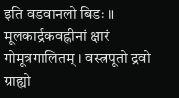इति वडवानलो बिडः ॥ मूलकार्द्रकवह्नीनां क्षारं गोमूत्रगालितम् । वस्त्रपूतो द्रवो ग्राह्यो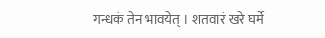गन्धकं तेन भावयेत् । शतवारं खरे घर्मे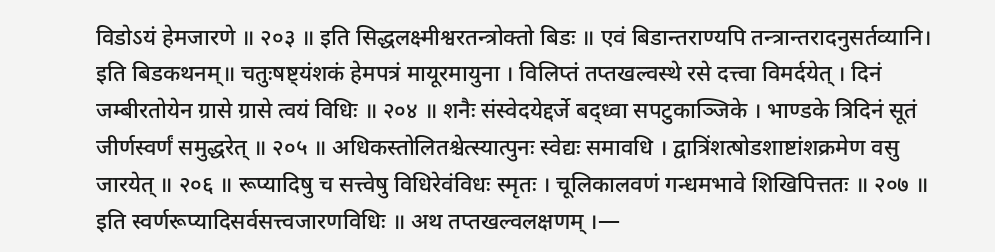विडोऽयं हेमजारणे ॥ २०३ ॥ इति सिद्धलक्ष्मीश्वरतन्त्रोक्तो बिडः ॥ एवं बिडान्तराण्यपि तन्त्रान्तरादनुसर्तव्यानि। इति बिडकथनम्॥ चतुःषष्ट्यंशकं हेमपत्रं मायूरमायुना । विलिप्तं तप्तखल्वस्थे रसे दत्त्वा विमर्दयेत् । दिनं जम्बीरतोयेन ग्रासे ग्रासे त्वयं विधिः ॥ २०४ ॥ शनैः संस्वेदयेद्दर्जे बद्ध्वा सपटुकाञ्जिके । भाण्डके त्रिदिनं सूतं जीर्णस्वर्णं समुद्धरेत् ॥ २०५ ॥ अधिकस्तोलितश्चेत्स्यात्पुनः स्वेद्यः समावधि । द्वात्रिंशत्षोडशाष्टांशक्रमेण वसु जारयेत् ॥ २०६ ॥ रूप्यादिषु च सत्त्वेषु विधिरेवंविधः स्मृतः । चूलिकालवणं गन्धमभावे शिखिपित्ततः ॥ २०७ ॥ इति स्वर्णरूप्यादिसर्वसत्त्वजारणविधिः ॥ अथ तप्तखल्वलक्षणम् ।—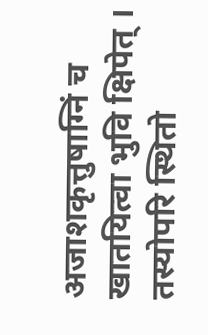अजाशकृत्तुषाग्निं च खातयित्वा भुवि क्षिपेत् । तस्योपरि स्थितो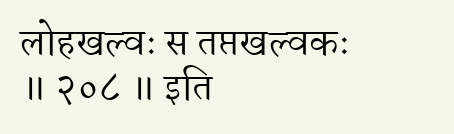लोहखल्वः स तप्तखल्वकः ॥ २०८ ॥ इति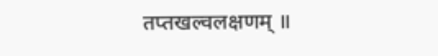तप्तखल्वलक्षणम् ॥